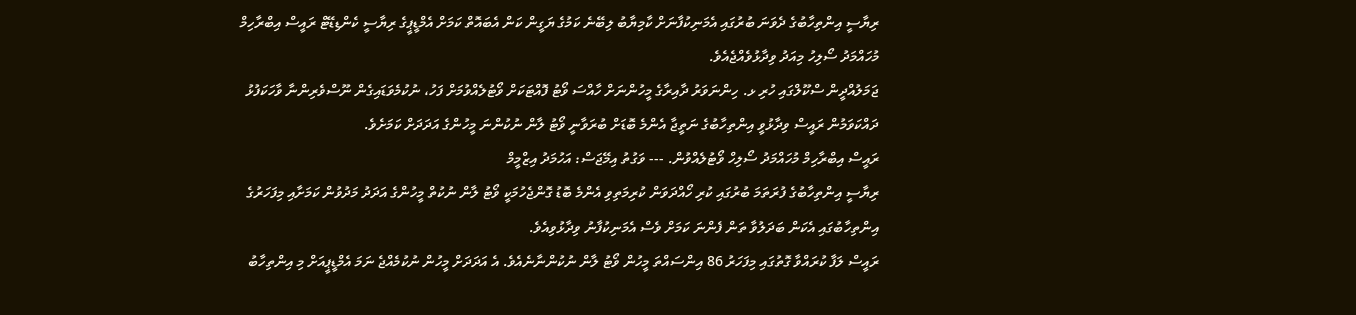ރިޔާސީ އިންތިހާބުގެ ދެވަނަ ބުރުގައި އެމަނިކުފާނަށް ކާމިޔާބު ލިބޭނެ ކަމުގެ ޔަގީން ކަން އެބައޮތް ކަމަށް އެމްޑީޕީގެ ރިޔާސީ ކެންޑިޑޭޓް ރައީސް އިބްރާހިމް މުހައްމަދު ސޯލިހު މިއަދު ވިދާޅުވެއްޖެއެވެ.
ޖަމަލުއްދީން ސްކޫލްގައި ހުރި ޅ. ހިންނަވަރު ދާއިރާގެ މީހުންނަށް ހާއްސަ ވޯޓު ފޮއްޓަކަށް ވޯޓުލެއްވުމަށް ފަހު، ނުކުމެވަޑައިގެން ނޫސްވެރިންނާ ވާހަކަފުޅު ދައްކަވަމުން ރައީސް ވިދާޅުވީ އިންތިހާބުގެ ނަތީޖާ އެންމެ ބޮޑަށް ބުރަވާނީ ވޯޓު ލާން ނުކުންނަ މީހުންގެ އަދަދަށް ކަމަށެވެ.
ރައީސް އިބްރާހިމް މުހައްމަދު ސޯލިހް ވޯޓުލެއްވުން. --- ވަގުތު އިމޭޖަސް: އަހުމަދު އިޒްމީމް
ރިޔާސީ އިންތިހާބުގެ ފުރަތަމަ ބުރުގައި ކުރި ހޯއްދަވަން ކުރިމަތިވި އެންމެ ބޮޑު ގޮންޖެހުމަކީ ވޯޓު ލާން ނުކުތް މީހުންގެ އަދަދު މަދުވުން ކަމަށާއި މިފަހަރުގެ އިންތިހާބުގައި އެކަން ބަދަލުވާ ތަން ފެންނަ ކަމަށް ވެސް އެމަނިކުފާނު ވިދާޅުވިއެވެ.
ރައީސް ލަފާ ކުރައްވާ ގޮތުގައި މިފަހަރު 86 އިންސައްތަ މީހުން ވޯޓު ލާން ނުކުންނާނެއެވެ. އެ އަދަދަށް މީހުން ނުކުމެއްޖެ ނަމަ އެމްޑީޕީއަށް މި އިންތިހާބު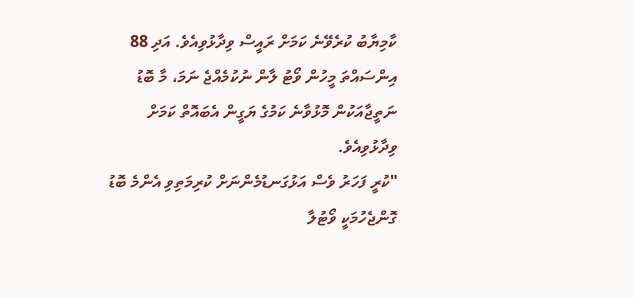ކާމިޔާބު ކުރެވޭނެ ކަމަށް ރައީސް ވިދާޅުވިއެވެ. އަދި 88 އިންސައްތަ މީހުން ވޯޓު ލާން ނުކުމެއްޖެ ނަމަ، މާ ބޮޑު ނަތީޖާއަކުން މޮޅުވާނެ ކަމުގެ ޔަގީން އެބައޮތް ކަމަށް ވިދާޅުވިއެވެ.
"ކުރީ ފަހަރު ވެސް އަޅުގަނޑުމެންނަށް ކުރިމަތިވި އެންމެ ބޮޑު ގޮންޖެހުމަކީ ވޯޓުލާ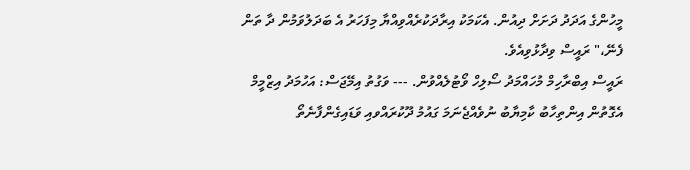މީހުންގެ އަދަދު ދަށަށް ދިއުން. އެކަމަކު އިރާދަކުރެއްވިއްޔާ މިފަހަރު އެ ބަދަލުވަމުން ދާ ތަން ފެނޭ،" ރައީސް ވިދާޅުވިއެވެ.
ރައީސް އިބްރާހިމް މުހައްމަދު ސޯލިހް ވޯޓުލެއްވުން. --- ވަގުތު އިމޭޖަސް: އަހުމަދު އިޒްމީމް
އެގޮތުން އިންތިހާބު ކާމިޔާބު ނުވެއްޖެނަމަ ގައުމު ދޫކުރައްވއި ވަޑައިގެންފާނެތޯ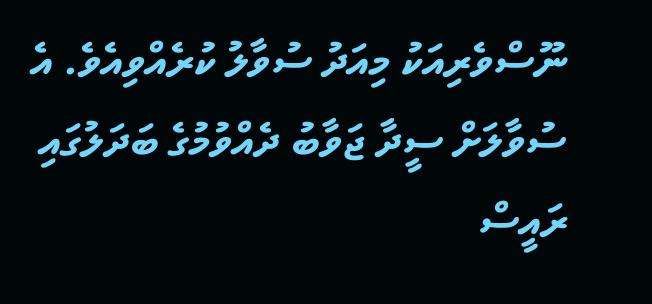ނޫސްވެރިއަކު މިއަދު ސުވާލު ކުރެއްވިއެވެ. އެ ސުވާލަށް ސީދާ ޖަވާބު ދެއްވުމުގެ ބަދަލުގައި ރައީސް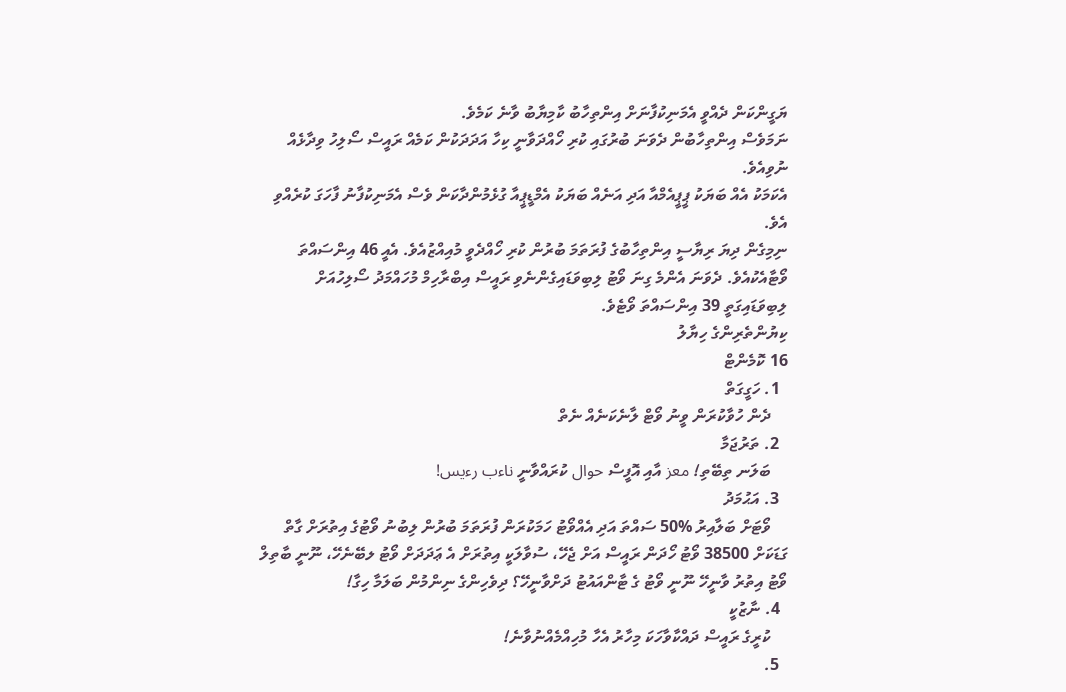ޔަގީންކަން ދެއްވީ އެމަނިކުފާނަށް އިންތިހާބު ކާމިޔާބު ވާނެ ކަމެވެ.
ނަމަވެސް އިންތިހާބުން ދެވަނަ ބުރުގައި ކުރި ހޯއްދަވާނީ ކިހާ އަދަދަކުން ކަމެއް ރައީސް ސޯލިހު ވިދާޅެއް ނުވިއެވެ.
އެކަމަކު އެއް ބަޔަކު ޕީޕީއެމްއާ އަދި އަނެއް ބަޔަކު އެމްޑީޕީއާ ގުޅެމުންދާކަން ވެސް އެމަނިކުފާނު ފާހަގަ ކުރެއްވި އެވެ.
ނިމިގެން ދިޔަ ރިޔާސީ އިންތިހާބުގެ ފުރަތަމަ ބުރުން ކުރި ހޯއްދެވީ މުއިއްޒުއެވެ. އެއީ 46 އިންސައްތަ ވޯޓާއެކުއެވެ. ދެވަނަ އެންމެ ގިނަ ވޯޓު ލިބިވަޑައިގެންނެވި ރައީސް އިބްރާހިމް މުހައްމަދު ސޯލިހުއަށް ލިބިވަޑައިގަތީ 39 އިންސައްތަ ވޯޓެވެ.
ކިޔުންތެރިންގެ ހިޔާލު
16 ކޮމެންޓް
  1. ހަގީގަތް
    ދެން ހުވާކުރަން ވީނު ވޯޓް ލާނެކަނެއް ނެތް
  2. ތަރުޖަމާ
    ބަލަނ ތިބޭތި! معز އާއި އޮފީސް حوال ކުރައްވާނީ ناءب رءيس!
  3. އަޙުމަދު
    ވޯޓަށް ބަލާއިރު %50 ސައްތަ އަދި އެއްވޯޓު ހަމަކުރަން ފުރަތަމަ ބުރުން ލިބުނު ވޯޓުގެ އިތުރަށް ގާތް ގަޑަކަށް 38500 ވޯޓު ހޯދަން ރައީސް އަށް ޖެހޭ، ސުވާލަކީ އިތުރަށް އެ ޢަދަދަށް ވޯޓު ލބޭނެހޭ، ނޫނީ ބާތިލް ވޯޓު އިތުރު ވާނީހޭ ނޫނީ ވޯޓު ގެ ޓާންއައުޓު ދަށްވާނީހޭ؟ ދިވެހިންގެ ނިންމުން ބަލަމާ ހިގާ!
  4. ނާޒުކީ
    ކުރީގެ ރައީސް ދައްކާވާހަކަ މިހާރު އެހާ މުހިއްމެއްނުވާނެ!
  5.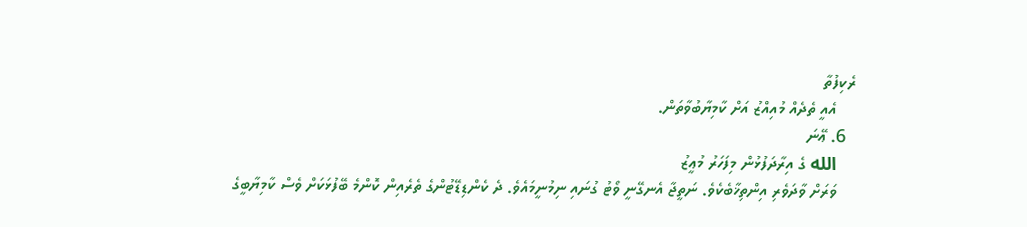ރެކިފުތާ
    އެއީ ތެދެއް މުއިއްޒު އަށް ކާމިޔާބުވާތަން.
  6. ޢޭނަ
    الله ގެ އިރާދަފުޅުން މިފަހަރު މުޢީޒު
    ވަރަށް ވާދަވެރި އިންތިޚާބެކެވެ. ނަތީޖާ އެނގޭނީ ވޯޓު ގުނައި ނިމުނީމައެވެ. ދެ ކެންޑިޑޭޓުންގެ ތެރެއިން ކޮންމެ ބޭފުޅަކަށް ވެސް ކާމިޔާބީގެ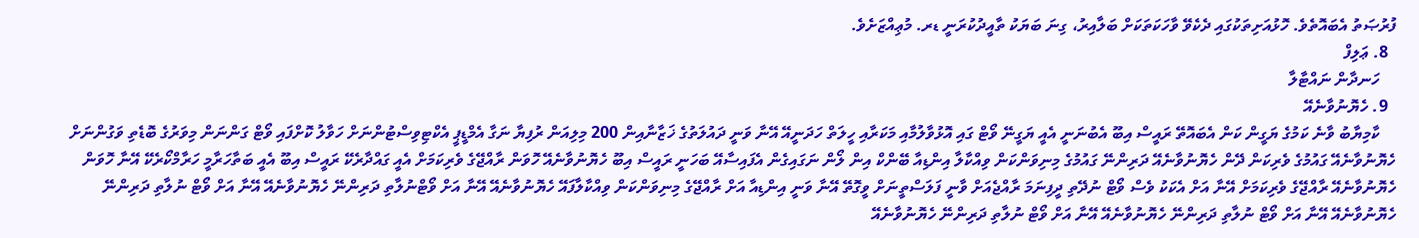ފުރުޞަތު އެބައޮތެވެ. ހޮޅުއަށިތަކުގައި ދެކެވޭ ވާހަކަތަކަށް ބަލާއިރު، ގިނަ ބަޔަކު ތާއީދުކުރަނީ ޑރ. މުޢިއްޒަށެވެ.
  8. ޢަލިފް
    ހަނދާން ނައްޓާލާ
  9. ހެޔޮނުވާނެއޭ
    ކާމިޔާބު ވާނެ ކަމުގެ ޔަގީން ކަން އެބައޮތޭ ރައީސް އިބޫ އެބުނަނީ އެއީ ޔަގީނޭ ވޯޓް ގައި އޮޅުވާލުމާއި މަކަރާއި ހީލަތް ހަދަނީއޭ އޭނާ ވަނީ ދައުލަތުގެ ޚަޒާނާއިން 200 މިލިއަން ރުފިޔާ ނަގާ އެމްޑީޕީ އެކްޓިވިސްޓުންނަށް ހަވާލު ކޮށްފައި ވޯޓް ގަންނަން މިވަރުގެ ބޮޑެތި ވަގުންނަށް ހެޔޮނުވާނެއޭ ގައުމުގެ ވެރިކަން ދޭން ހެޔޮނުވާނެއޭ ދަރިންނޭ ގައުމުގެ މިނިވަންކަން ވިއްކާލާ އިންޑިއާ ބޭންކް އިން ލޯން ނަގައިގެން އެފައިސާއޭ ބަހަނީ ރައީސް އިބޫ ހެޔޮނުވާނެއޭ ހޮވަން ރާއްޖޭގެ ވެރިކަމަށް އެއީ ގައްދާރެކޭ ރައީސް އިބޫ އެއީ ބަތާހަރާމީ ހަރާމްކޯރެކޭ އޭނާ ހޮވަން ހެޔޮނުވާނެއޭ ރާއްޖޭގެ ވެރިކަމަށް އޭނާ އަށް އެކަކު ވެސް ވޯޓް ނުދޭތި ދީފިނަމަ ރާއްޖެއަށް ވާނީ ފަލަސްތީނަށް ވީގޮތޭ އޭނާ ވަނީ އިންޑިއާ އަށް ރާއްޖޭގެ މިނިވަންކަން ވިއްކާލާފައޭ ހެޔޮނުވާނެއޭ އޭނާ އަށް ވޯޓްނުލާތި ދަރިންނޭ ހެޔޮނުވާނެއޭ އޭނާ އަށް ވޯޓް ނުލާތި ދަރިންނޭ ހެޔޮނުވާނެއޭ އޭނާ އަށް ވޯޓް ނުލާތި ދަރިންނޭ ހެޔޮނުވާނެއޭ އޭނާ އަށް ވޯޓް ނުލާތި ދަރިންނޭ ހެޔޮނުވާނެއޭ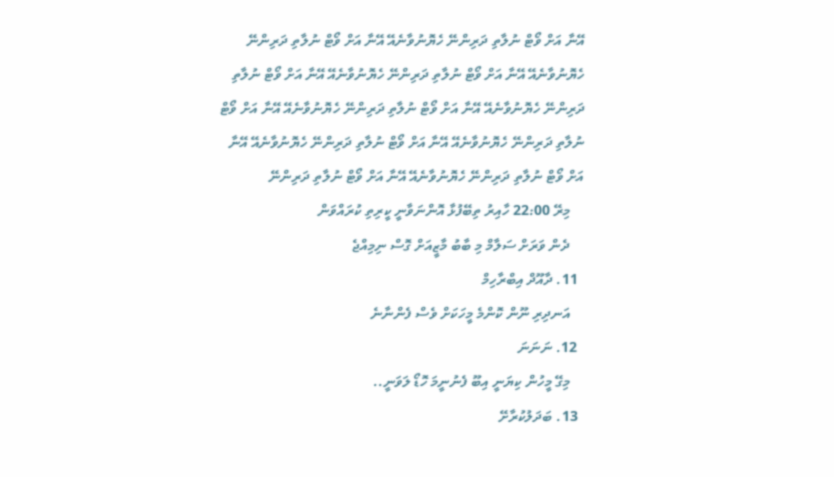އޭނާ އަށް ވޯޓް ނުލާތި ދަރިންނޭ ހެޔޮނުވާނެއޭ އޭނާ އަށް ވޯޓް ނުލާތި ދަރިންނޭ ހެޔޮނުވާނެއޭ އޭނާ އަށް ވޯޓް ނުލާތި ދަރިންނޭ ހެޔޮނުވާނެއޭ އޭނާ އަށް ވޯޓް ނުލާތި ދަރިންނޭ ހެޔޮނުވާނެއޭ އޭނާ އަށް ވޯޓް ނުލާތި ދަރިންނޭ ހެޔޮނުވާނެއޭ އޭނާ އަށް ވޯޓް ނުލާތި ދަރިންނޭ ހެޔޮނުވާނެއޭ އޭނާ އަށް ވޯޓް ނުލާތި ދަރިންނޭ ހެޔޮނުވާނެއޭ އޭނާ އަށް ވޯޓް ނުލާތި ދަރިންނޭ ހެޔޮނުވާނެއޭ އޭނާ އަށް ވޯޓް ނުލާތި ދަރިންނޭ
    މިރޭ 22:00 ހާއިރު ތިބޭފުޅާ އޮންނަވާނީ ކީރިތި ކުރައްވަން
    ދެން ވަރަށް ސަލާމް މި ބާބު މާޒީއަށް ގޮސް ނިމިއްޖެ
  11. ދާއޫދް އިބްރާހިމް
    އަނދިރި ނޫން ކޮންމެ މީހަކަށް ވެސް ފެންނާނެ
  12. ނަނަނަ
    މިގޭ މީހުން ކިޔަނީ އިބޫ ފެނުނީމަ ހޮޑޯ ލަވަނީ..
  13. ބަދަލުކުރާށޭ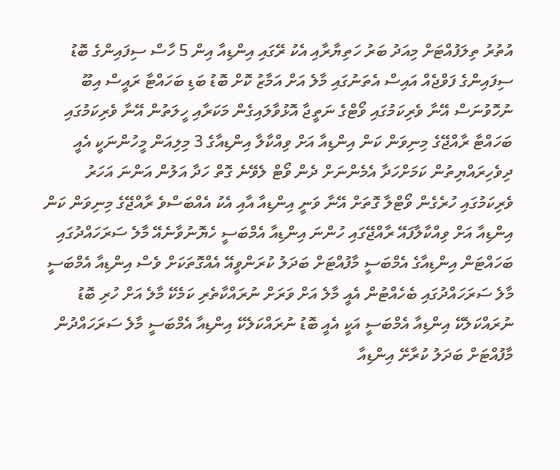އުތުރު ތިލަފުއްޓަށް މިއަދު ބަރު ހަތިޔާރާއި އެކު ރޭގައި އިންޑިއާ އިން 5 ހާސް ސިފައިންގެ ބޮޑު ސިފައިންގެ ފަވްޖެއް އައިސް އެތަނުގައި މާލެ އަށް އަމާޒު ކޮށް ބޮޑު ބަޑި ބަހައްޓާ ރައީސް އިބޫ ނުހޮވުނަސް އޭނާ ވެރިކަމުގައި ވޯޓްގެ ނަތީޖާ އޮޅުވާލައިގެން މަކަރާއި ހީލަތުން އޭނާ ވެރިކަމުގައި ބަހައްޓާ ރާއްޖޭގެ މިނިވަން ކަން އިންޑިއާ އަށް ވިއްކާލާ އިންޑިއާގެ 3 މިލިއަން މީހުންނަކީ އެއީ ދިވެހިރައްޔިތުން ކަމަށްހަދާ އެމެންނަށް ދެން ވޯޓް ލެވޭނެ ގޮތް ހަދާ އަލުން އަންނަ އަހަރު ވެރިކަމުގައި ހުރެގެން ވޯޓްލާ ގޮތަށް އޭނާ ވަނީ އިންޑިއާ އާއި އެކު އެއްބަސްވެ ރާއްޖޭގެ މިނިވަން ކަން އިންޑިއާ އަށް ވިއްކާލާފައޭ ރާއްޖޭގައި ހުންނަ އިންޑިއާ އެމްބަސީ ހެޔޮނުވާނެއޭ މާލެ ސަރަހައްދުގައި ބަހައްޓަން އިންޑިއާގެ އެމްބަސީ މާފުއްޓަށް ބަދަލު ކުރަންވީއޭ އެއްގޮތަކަށް ވެސް އިންޑިއާ އެމްބަސީ މާލެ ސަރަހައްދުގައި ބެހެއްޓުން އެއީ މާލެ އަށް ވަރަށް ނުރައްކާތެރި ކަމެކޭ މާލެ އަށް ހުރި ބޮޑު ނުރައްކަލެކޭ އިންޑިއާ އެމްބަސީ އަކީ އެއީ ބޮޑު ނުރައްކަލެކޭ އިންޑިއާ އެމްބަސީ މާލެ ސަރަހައްދުން މާފުއްޓަށް ބަދަލު ކުރާށޭ އިންޑިއާ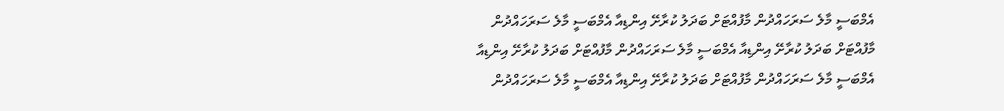އެމްބަސީ މާލެ ސަރަހައްދުން މާފުއްޓަށް ބަދަލު ކުރާށޭ އިންޑިއާ އެމްބަސީ މާލެ ސަރަހައްދުން މާފުއްޓަށް ބަދަލު ކުރާށޭ އިންޑިއާ އެމްބަސީ މާލެ ސަރަހައްދުން މާފުއްޓަށް ބަދަލު ކުރާށޭ އިންޑިއާ އެމްބަސީ މާލެ ސަރަހައްދުން މާފުއްޓަށް ބަދަލު ކުރާށޭ އިންޑިއާ އެމްބަސީ މާލެ ސަރަހައްދުން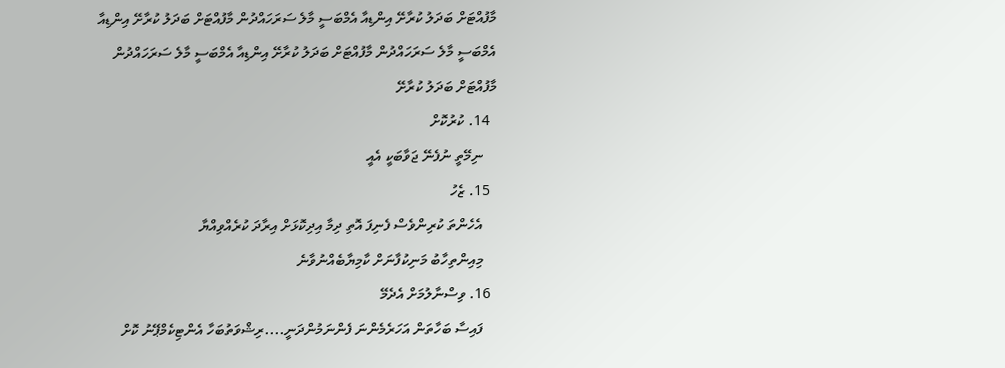މާފުއްޓަށް ބަދަލު ކުރާށޭ އިންޑިއާ އެމްބަސީ މާލެ ސަރަހައްދުން މާފުއްޓަށް ބަދަލު ކުރާށޭ އިންޑިއާ އެމްބަސީ މާލެ ސަރަހައްދުން މާފުއްޓަށް ބަދަލު ކުރާށޭ އިންޑިއާ އެމްބަސީ މާލެ ސަރަހައްދުން މާފުއްޓަށް ބަދަލު ކުރާށޭ
  14. ކުރުކޮށް
    ނިމޭތީ ނުފެނޭ ޖަވާބަކީ އެއީ
  15. ޒެހު
    އެހެންތަ ކުރިންވެސް ފެނިފަ އޮތި ދިމާ އިދިކޮޅަށް އިރާދަ ކުރެއްވިއްޔާ
    މިއިންތިހާބު މަނިކުފާނަށް ކާމިޔާބެއްނުވާނެ
  16. ވިސްނާލުމަށް އެދެމޭ
    ފައިސާ ބަހާތަން އަހަރެމެންނަ ފެންނަމުންދަނީ....ރިޝްވަތުބަހާ އެންޓިކެމްޕޭނު ކޮށް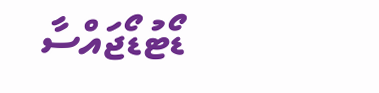ޑޯޓުޑޯޖައްސާ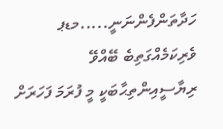ހަދާތަންފެންނަނީ.....މޑޕ ވެރިކަމެއްގަތިބެ ބޭއްވޭ ރިޔާސީއިންތިޙާބަކީ މީ ފުރަމަ ފަހަރަށް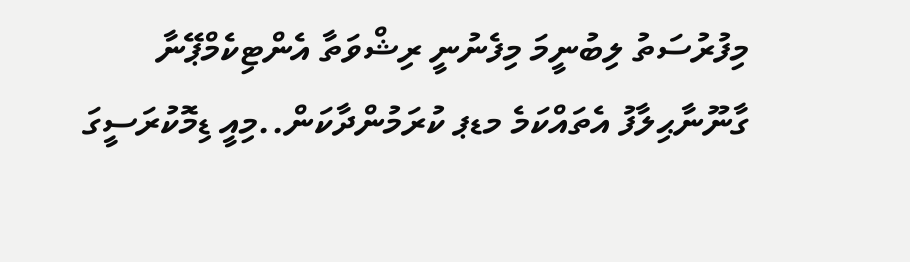މިފުރުސަތު ލިބުނީމަ މިފެނުނީ ރިޝްވަތާ އެންޓިކެމްޕޭނާ ގާނޫނާޙިލާފު އެތައްކަމެ މޑޕ ކުރަމުންދާކަން..މިއީ ޑިމޮކުރަސީގަ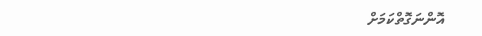އޮންނަގޮތްކަމަށް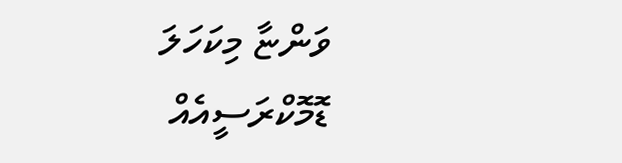ވަންޏާ މިކަހަލަ ޑޮމޮކްރަސީއެއް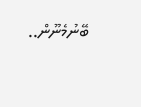ބޭނުމެނޫން..